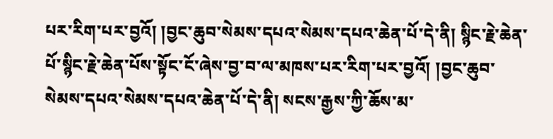པར་རིག་པར་བྱའོ། །བྱང་ཆུབ་སེམས་དཔའ་སེམས་དཔའ་ཆེན་པོ་དེ་ནི། སྙིང་རྗེ་ཆེན་པོ་སྙིང་རྗེ་ཆེན་པོས་སྟོང་ངོ་ཞེས་བྱ་བ་ལ་མཁས་པར་རིག་པར་བྱའོ། །བྱང་ཆུབ་སེམས་དཔའ་སེམས་དཔའ་ཆེན་པོ་དེ་ནི། སངས་རྒྱས་ཀྱི་ཆོས་མ་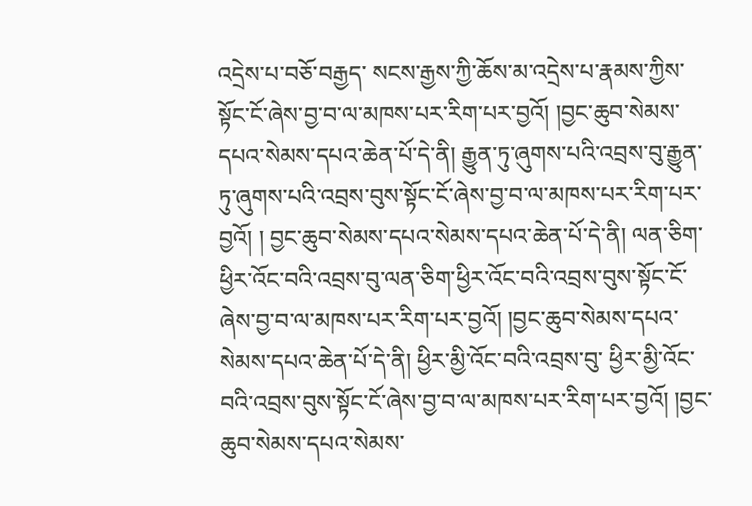འདྲེས་པ་བཅོ་བརྒྱད་ སངས་རྒྱས་ཀྱི་ཆོས་མ་འདྲེས་པ་རྣམས་ཀྱིས་སྟོང་ངོ་ཞེས་བྱ་བ་ལ་མཁས་པར་རིག་པར་བྱའོ། །བྱང་ཆུབ་སེམས་དཔའ་སེམས་དཔའ་ཆེན་པོ་དེ་ནི། རྒྱུན་ཏུ་ཞུགས་པའི་འབྲས་བུ་རྒྱུན་ཏུ་ཞུགས་པའི་འབྲས་བུས་སྟོང་ངོ་ཞེས་བྱ་བ་ལ་མཁས་པར་རིག་པར་བྱའོ། ། བྱང་ཆུབ་སེམས་དཔའ་སེམས་དཔའ་ཆེན་པོ་དེ་ནི། ལན་ཅིག་ཕྱིར་འོང་བའི་འབྲས་བུ་ལན་ཅིག་ཕྱིར་འོང་བའི་འབྲས་བུས་སྟོང་ངོ་ཞེས་བྱ་བ་ལ་མཁས་པར་རིག་པར་བྱའོ། །བྱང་ཆུབ་སེམས་དཔའ་སེམས་དཔའ་ཆེན་པོ་དེ་ནི། ཕྱིར་མྱི་འོང་བའི་འབྲས་བུ་ ཕྱིར་མྱི་འོང་བའི་འབྲས་བུས་སྟོང་ངོ་ཞེས་བྱ་བ་ལ་མཁས་པར་རིག་པར་བྱའོ། །བྱང་ཆུབ་སེམས་དཔའ་སེམས་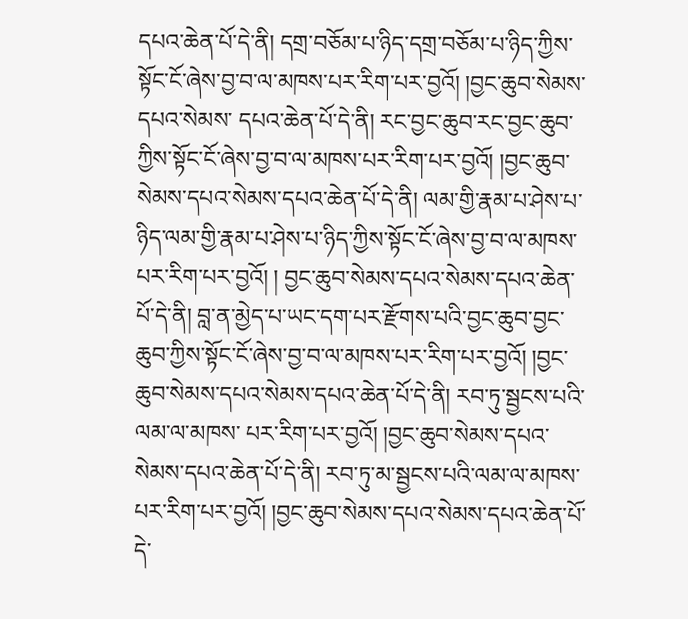དཔའ་ཆེན་པོ་དེ་ནི། དགྲ་བཅོམ་པ་ཉིད་དགྲ་བཅོམ་པ་ཉིད་ཀྱིས་སྟོང་ངོ་ཞེས་བྱ་བ་ལ་མཁས་པར་རིག་པར་བྱའོ། །བྱང་ཆུབ་སེམས་དཔའ་སེམས་ དཔའ་ཆེན་པོ་དེ་ནི། རང་བྱང་ཆུབ་རང་བྱང་ཆུབ་ཀྱིས་སྟོང་ངོ་ཞེས་བྱ་བ་ལ་མཁས་པར་རིག་པར་བྱའོ། །བྱང་ཆུབ་སེམས་དཔའ་སེམས་དཔའ་ཆེན་པོ་དེ་ནི། ལམ་གྱི་རྣམ་པ་ཤེས་པ་ཉིད་ལམ་གྱི་རྣམ་པ་ཤེས་པ་ཉིད་ཀྱིས་སྟོང་ངོ་ཞེས་བྱ་བ་ལ་མཁས་པར་རིག་པར་བྱའོ། ། བྱང་ཆུབ་སེམས་དཔའ་སེམས་དཔའ་ཆེན་པོ་དེ་ནི། བླ་ན་མྱེད་པ་ཡང་དག་པར་རྫོགས་པའི་བྱང་ཆུབ་བྱང་ཆུབ་ཀྱིས་སྟོང་ངོ་ཞེས་བྱ་བ་ལ་མཁས་པར་རིག་པར་བྱའོ། །བྱང་ཆུབ་སེམས་དཔའ་སེམས་དཔའ་ཆེན་པོ་དེ་ནི། རབ་ཏུ་སྦྱངས་པའི་ལམ་ལ་མཁས་ པར་རིག་པར་བྱའོ། །བྱང་ཆུབ་སེམས་དཔའ་སེམས་དཔའ་ཆེན་པོ་དེ་ནི། རབ་ཏུ་མ་སྦྱངས་པའི་ལམ་ལ་མཁས་པར་རིག་པར་བྱའོ། །བྱང་ཆུབ་སེམས་དཔའ་སེམས་དཔའ་ཆེན་པོ་དེ་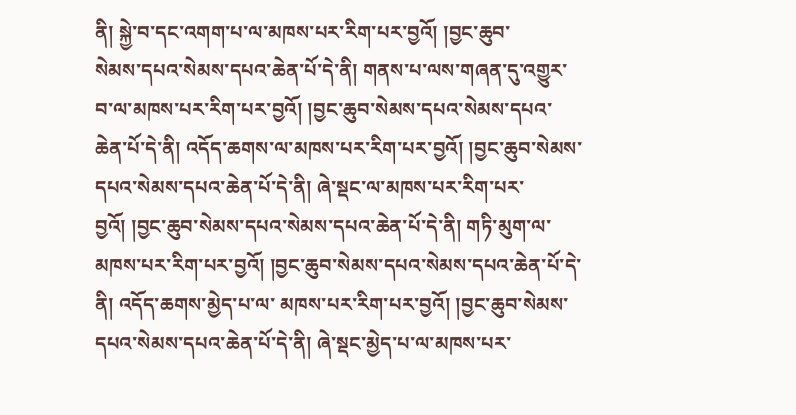ནི། སྐྱེ་བ་དང་འགག་པ་ལ་མཁས་པར་རིག་པར་བྱའོ། །བྱང་ཆུབ་
སེམས་དཔའ་སེམས་དཔའ་ཆེན་པོ་དེ་ནི། གནས་པ་ལས་གཞན་དུ་འགྱུར་བ་ལ་མཁས་པར་རིག་པར་བྱའོ། །བྱང་ཆུབ་སེམས་དཔའ་སེམས་དཔའ་ཆེན་པོ་དེ་ནི། འདོད་ཆགས་ལ་མཁས་པར་རིག་པར་བྱའོ། །བྱང་ཆུབ་སེམས་ དཔའ་སེམས་དཔའ་ཆེན་པོ་དེ་ནི། ཞེ་སྡང་ལ་མཁས་པར་རིག་པར་བྱའོ། །བྱང་ཆུབ་སེམས་དཔའ་སེམས་དཔའ་ཆེན་པོ་དེ་ནི། གཏི་མུག་ལ་མཁས་པར་རིག་པར་བྱའོ། །བྱང་ཆུབ་སེམས་དཔའ་སེམས་དཔའ་ཆེན་པོ་དེ་ནི། འདོད་ཆགས་མྱེད་པ་ལ་ མཁས་པར་རིག་པར་བྱའོ། །བྱང་ཆུབ་སེམས་དཔའ་སེམས་དཔའ་ཆེན་པོ་དེ་ནི། ཞེ་སྡང་མྱེད་པ་ལ་མཁས་པར་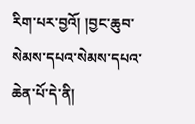རིག་པར་བྱའོ། །བྱང་ཆུབ་སེམས་དཔའ་སེམས་དཔའ་ཆེན་པོ་དེ་ནི།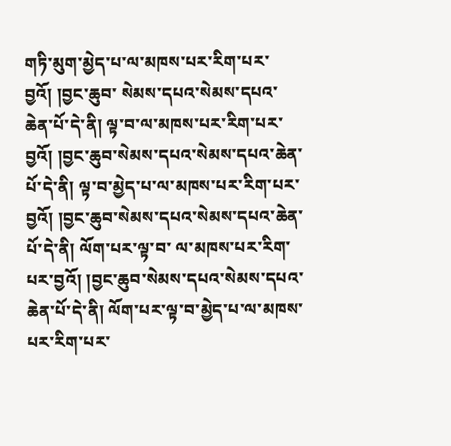གཏི་མུག་མྱེད་པ་ལ་མཁས་པར་རིག་པར་བྱའོ། །བྱང་ཆུབ་ སེམས་དཔའ་སེམས་དཔའ་ཆེན་པོ་དེ་ནི། ལྟ་བ་ལ་མཁས་པར་རིག་པར་བྱའོ། །བྱང་ཆུབ་སེམས་དཔའ་སེམས་དཔའ་ཆེན་པོ་དེ་ནི། ལྟ་བ་མྱེད་པ་ལ་མཁས་པར་རིག་པར་བྱའོ། །བྱང་ཆུབ་སེམས་དཔའ་སེམས་དཔའ་ཆེན་པོ་དེ་ནི། ལོག་པར་ལྟ་བ་ ལ་མཁས་པར་རིག་པར་བྱའོ། །བྱང་ཆུབ་སེམས་དཔའ་སེམས་དཔའ་ཆེན་པོ་དེ་ནི། ལོག་པར་ལྟ་བ་མྱེད་པ་ལ་མཁས་པར་རིག་པར་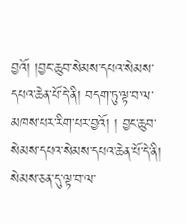བྱའོ། །བྱང་ཆུབ་སེམས་དཔའ་སེམས་དཔའ་ཆེན་པོ་དེ་ནི། བདག་ཏུ་ལྟ་བ་ལ་མཁས་པར་རིག་པར་བྱའོ། ། བྱང་ཆུབ་སེམས་དཔའ་སེམས་དཔའ་ཆེན་པོ་དེ་ནི། སེམས་ཅན་དུ་ལྟ་བ་ལ་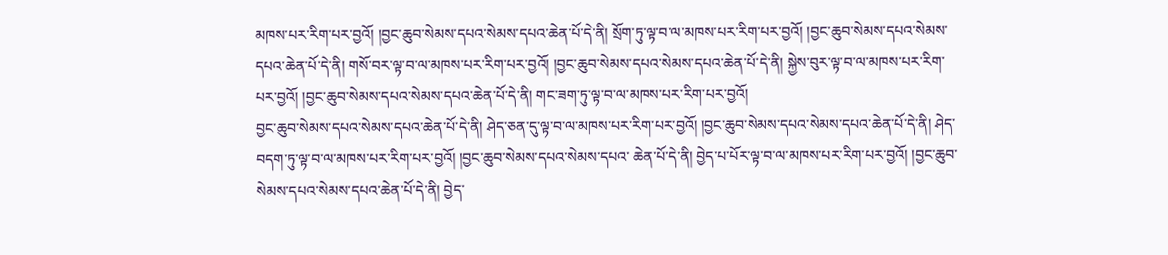མཁས་པར་རིག་པར་བྱའོ། །བྱང་ཆུབ་སེམས་དཔའ་སེམས་དཔའ་ཆེན་པོ་དེ་ནི། སྲོག་ཏུ་ལྟ་བ་ལ་མཁས་པར་རིག་པར་བྱའོ། །བྱང་ཆུབ་སེམས་དཔའ་སེམས་དཔའ་ཆེན་པོ་དེ་ནི། གསོ་བར་ལྟ་བ་ལ་མཁས་པར་རིག་པར་བྱའོ། །བྱང་ཆུབ་སེམས་དཔའ་སེམས་དཔའ་ཆེན་པོ་དེ་ནི། སྐྱེས་བུར་ལྟ་བ་ལ་མཁས་པར་རིག་པར་བྱའོ། །བྱང་ཆུབ་སེམས་དཔའ་སེམས་དཔའ་ཆེན་པོ་དེ་ནི། གང་ཟག་ཏུ་ལྟ་བ་ལ་མཁས་པར་རིག་པར་བྱའོ།
བྱང་ཆུབ་སེམས་དཔའ་སེམས་དཔའ་ཆེན་པོ་དེ་ནི། ཤེད་ཅན་དུ་ལྟ་བ་ལ་མཁས་པར་རིག་པར་བྱའོ། །བྱང་ཆུབ་སེམས་དཔའ་སེམས་དཔའ་ཆེན་པོ་དེ་ནི། ཤེད་བདག་ཏུ་ལྟ་བ་ལ་མཁས་པར་རིག་པར་བྱའོ། །བྱང་ཆུབ་སེམས་དཔའ་སེམས་དཔའ་ ཆེན་པོ་དེ་ནི། བྱེད་པ་པོར་ལྟ་བ་ལ་མཁས་པར་རིག་པར་བྱའོ། །བྱང་ཆུབ་སེམས་དཔའ་སེམས་དཔའ་ཆེན་པོ་དེ་ནི། བྱེད་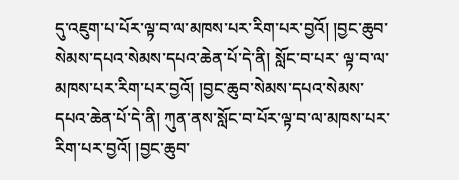དུ་འཇུག་པ་པོར་ལྟ་བ་ལ་མཁས་པར་རིག་པར་བྱའོ། །བྱང་ཆུབ་སེམས་དཔའ་སེམས་དཔའ་ཆེན་པོ་དེ་ནི། སློང་བ་པར་ ལྟ་བ་ལ་མཁས་པར་རིག་པར་བྱའོ། །བྱང་ཆུབ་སེམས་དཔའ་སེམས་དཔའ་ཆེན་པོ་དེ་ནི། ཀུན་ནས་སློང་བ་པོར་ལྟ་བ་ལ་མཁས་པར་རིག་པར་བྱའོ། །བྱང་ཆུབ་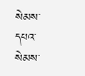སེམས་དཔའ་སེམས་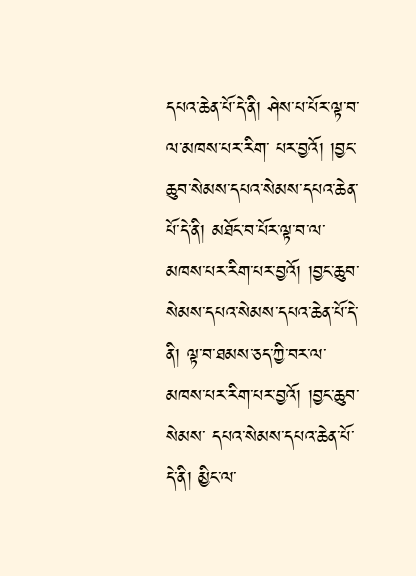དཔའ་ཆེན་པོ་དེ་ནི། ཤེས་པ་པོར་ལྟ་བ་ལ་མཁས་པར་རིག་ པར་བྱའོ། །བྱང་ཆུབ་སེམས་དཔའ་སེམས་དཔའ་ཆེན་པོ་དེ་ནི། མཐོང་བ་པོར་ལྟ་བ་ལ་མཁས་པར་རིག་པར་བྱའོ། །བྱང་ཆུབ་སེམས་དཔའ་སེམས་དཔའ་ཆེན་པོ་དེ་ནི། ལྟ་བ་ཐམས་ཅད་ཀྱི་བར་ལ་མཁས་པར་རིག་པར་བྱའོ། །བྱང་ཆུབ་སེམས་ དཔའ་སེམས་དཔའ་ཆེན་པོ་དེ་ནི། མྱིང་ལ་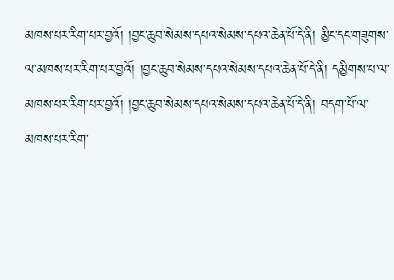མཁས་པར་རིག་པར་བྱའོ། །བྱང་ཆུབ་སེམས་དཔའ་སེམས་དཔའ་ཆེན་པོ་དེ་ནི། མྱིང་དང་གཟུགས་ལ་མཁས་པར་རིག་པར་བྱའོ། །བྱང་ཆུབ་སེམས་དཔའ་སེམས་དཔའ་ཆེན་པོ་དེ་ནི། དམྱིགས་པ་ལ་ མཁས་པར་རིག་པར་བྱའོ། །བྱང་ཆུབ་སེམས་དཔའ་སེམས་དཔའ་ཆེན་པོ་དེ་ནི། བདག་པོ་ལ་མཁས་པར་རིག་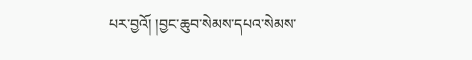པར་བྱའོ། །བྱང་ཆུབ་སེམས་དཔའ་སེམས་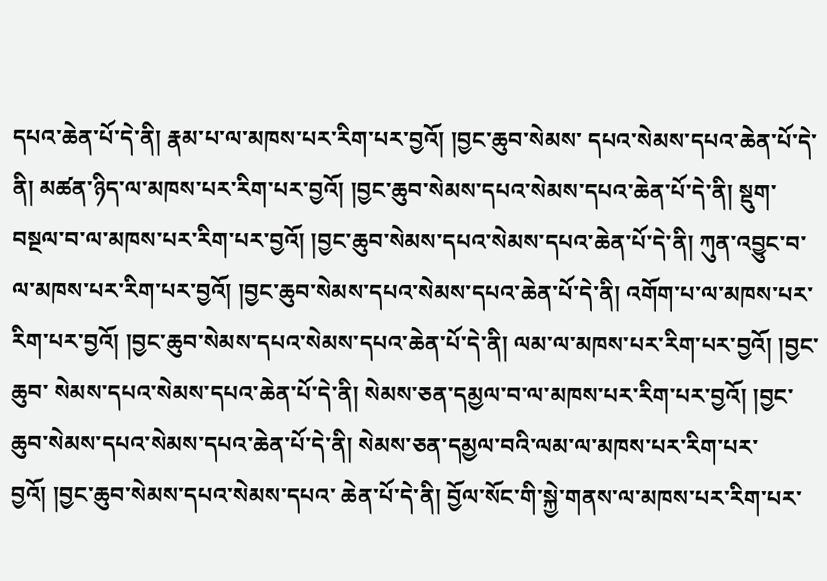དཔའ་ཆེན་པོ་དེ་ནི། རྣམ་པ་ལ་མཁས་པར་རིག་པར་བྱའོ། །བྱང་ཆུབ་སེམས་ དཔའ་སེམས་དཔའ་ཆེན་པོ་དེ་ནི། མཚན་ཉིད་ལ་མཁས་པར་རིག་པར་བྱའོ། །བྱང་ཆུབ་སེམས་དཔའ་སེམས་དཔའ་ཆེན་པོ་དེ་ནི། སྡུག་བསྔལ་བ་ལ་མཁས་པར་རིག་པར་བྱའོ། །བྱང་ཆུབ་སེམས་དཔའ་སེམས་དཔའ་ཆེན་པོ་དེ་ནི། ཀུན་འབྱུང་བ་
ལ་མཁས་པར་རིག་པར་བྱའོ། །བྱང་ཆུབ་སེམས་དཔའ་སེམས་དཔའ་ཆེན་པོ་དེ་ནི། འགོག་པ་ལ་མཁས་པར་རིག་པར་བྱའོ། །བྱང་ཆུབ་སེམས་དཔའ་སེམས་དཔའ་ཆེན་པོ་དེ་ནི། ལམ་ལ་མཁས་པར་རིག་པར་བྱའོ། །བྱང་ཆུབ་ སེམས་དཔའ་སེམས་དཔའ་ཆེན་པོ་དེ་ནི། སེམས་ཅན་དམྱལ་བ་ལ་མཁས་པར་རིག་པར་བྱའོ། །བྱང་ཆུབ་སེམས་དཔའ་སེམས་དཔའ་ཆེན་པོ་དེ་ནི། སེམས་ཅན་དམྱལ་བའི་ལམ་ལ་མཁས་པར་རིག་པར་བྱའོ། །བྱང་ཆུབ་སེམས་དཔའ་སེམས་དཔའ་ ཆེན་པོ་དེ་ནི། བྱོལ་སོང་གི་སྐྱེ་གནས་ལ་མཁས་པར་རིག་པར་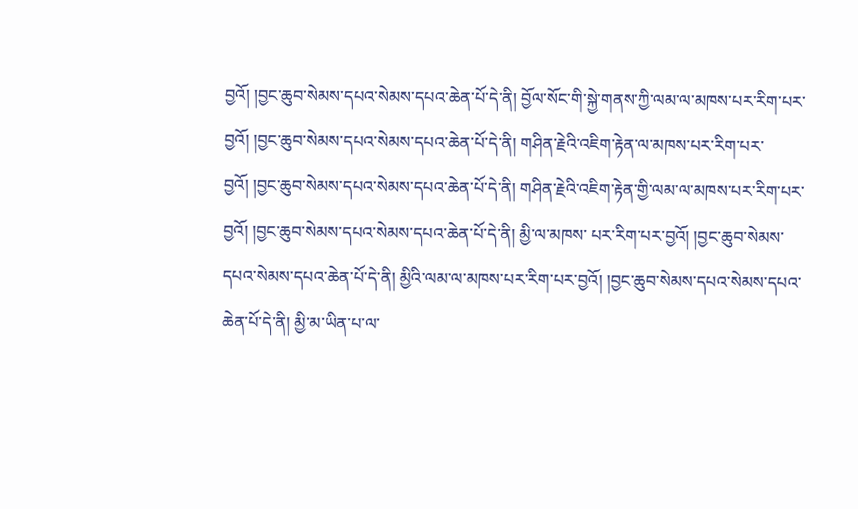བྱའོ། །བྱང་ཆུབ་སེམས་དཔའ་སེམས་དཔའ་ཆེན་པོ་དེ་ནི། བྱོལ་སོང་གི་སྐྱེ་གནས་ཀྱི་ལམ་ལ་མཁས་པར་རིག་པར་བྱའོ། །བྱང་ཆུབ་སེམས་དཔའ་སེམས་དཔའ་ཆེན་པོ་དེ་ནི། གཤིན་རྗེའི་འཇིག་རྟེན་ལ་མཁས་པར་རིག་པར་བྱའོ། །བྱང་ཆུབ་སེམས་དཔའ་སེམས་དཔའ་ཆེན་པོ་དེ་ནི། གཤིན་རྗེའི་འཇིག་རྟེན་གྱི་ལམ་ལ་མཁས་པར་རིག་པར་བྱའོ། །བྱང་ཆུབ་སེམས་དཔའ་སེམས་དཔའ་ཆེན་པོ་དེ་ནི། མྱི་ལ་མཁས་ པར་རིག་པར་བྱའོ། །བྱང་ཆུབ་སེམས་དཔའ་སེམས་དཔའ་ཆེན་པོ་དེ་ནི། མྱིའི་ལམ་ལ་མཁས་པར་རིག་པར་བྱའོ། །བྱང་ཆུབ་སེམས་དཔའ་སེམས་དཔའ་ཆེན་པོ་དེ་ནི། མྱི་མ་ཡིན་པ་ལ་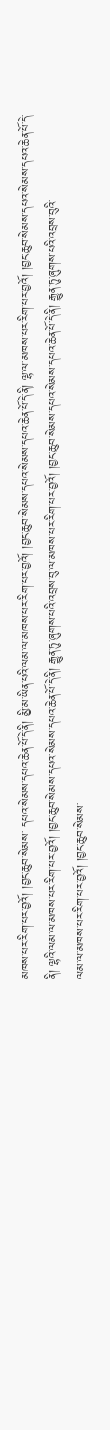མཁས་པར་རིག་པར་བྱའོ། །བྱང་ཆུབ་སེམས་ དཔའ་སེམས་དཔའ་ཆེན་པོ་དེ་ནི། མྱི་མ་ཡིན་པའི་ལམ་ལ་མཁས་པར་རིག་པར་བྱའོ། །བྱང་ཆུབ་སེམས་དཔའ་སེམས་དཔའ་ཆེན་པོ་དེ་ནི། ལྷ་ལ་མཁས་པར་རིག་པར་བྱའོ། །བྱང་ཆུབ་སེམས་དཔའ་སེམས་དཔའ་ཆེན་པོ་དེ་ནི། ལྷའི་ལམ་ལ་མཁས་པར་རིག་པར་བྱའོ། །བྱང་ཆུབ་སེམས་དཔའ་སེམས་དཔའ་ཆེན་པོ་དེ་ནི། རྒྱུན་ཏུ་ཞུགས་པའི་འབྲས་བུ་ལ་མཁས་པར་རིག་པར་བྱའོ། །བྱང་ཆུབ་སེམས་དཔའ་སེམས་དཔའ་ཆེན་པོ་དེ་ནི། རྒྱུན་ཏུ་ཞུགས་པའི་འབྲས་བུའི་
ལམ་ལ་མཁས་པར་རིག་པར་བྱའོ། །བྱང་ཆུབ་སེམས་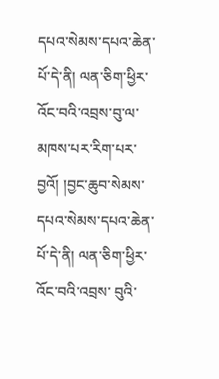དཔའ་སེམས་དཔའ་ཆེན་པོ་དེ་ནི། ལན་ཅིག་ཕྱིར་འོང་བའི་འབྲས་བུ་ལ་མཁས་པར་རིག་པར་བྱའོ། །བྱང་ཆུབ་སེམས་དཔའ་སེམས་དཔའ་ཆེན་པོ་དེ་ནི། ལན་ཅིག་ཕྱིར་འོང་བའི་འབྲས་ བུའི་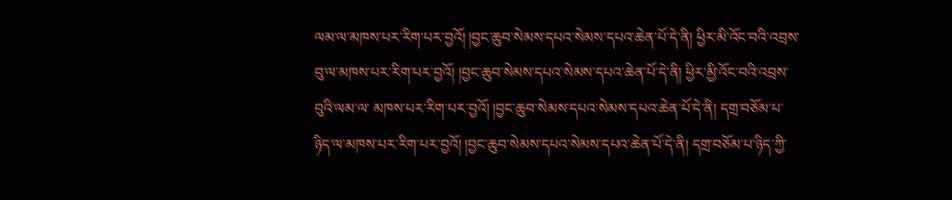ལམ་ལ་མཁས་པར་རིག་པར་བྱའོ། །བྱང་ཆུབ་སེམས་དཔའ་སེམས་དཔའ་ཆེན་པོ་དེ་ནི། ཕྱིར་མི་འོང་བའི་འབྲས་བུ་ལ་མཁས་པར་རིག་པར་བྱའོ། །བྱང་ཆུབ་སེམས་དཔའ་སེམས་དཔའ་ཆེན་པོ་དེ་ནི། ཕྱིར་མྱི་འོང་བའི་འབྲས་བུའི་ལམ་ལ་ མཁས་པར་རིག་པར་བྱའོ། །བྱང་ཆུབ་སེམས་དཔའ་སེམས་དཔའ་ཆེན་པོ་དེ་ནི། དགྲ་བཅོམ་པ་ཉིད་ལ་མཁས་པར་རིག་པར་བྱའོ། །བྱང་ཆུབ་སེམས་དཔའ་སེམས་དཔའ་ཆེན་པོ་དེ་ནི། དགྲ་བཅོམ་པ་ཉིད་ཀྱི་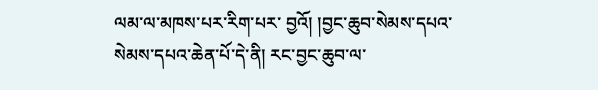ལམ་ལ་མཁས་པར་རིག་པར་ བྱའོ། །བྱང་ཆུབ་སེམས་དཔའ་སེམས་དཔའ་ཆེན་པོ་དེ་ནི། རང་བྱང་ཆུབ་ལ་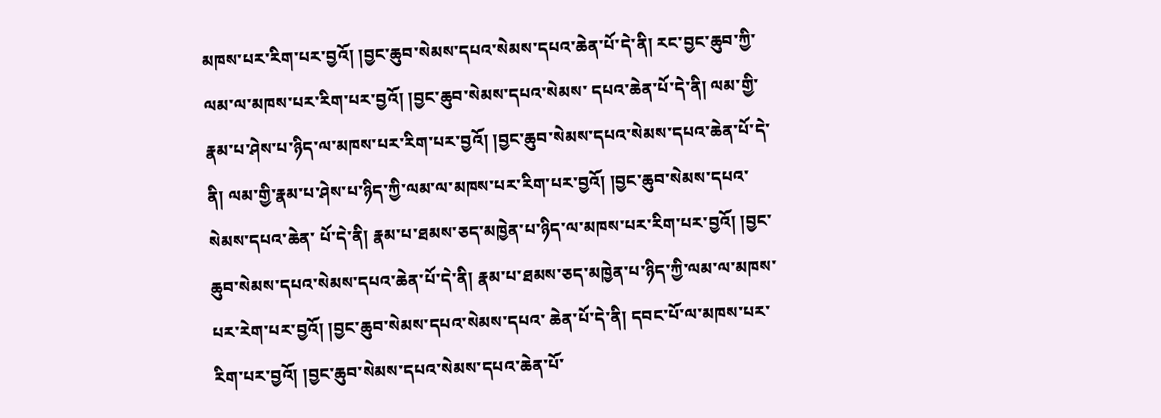མཁས་པར་རིག་པར་བྱའོ། །བྱང་ཆུབ་སེམས་དཔའ་སེམས་དཔའ་ཆེན་པོ་དེ་ནི། རང་བྱང་ཆུབ་ཀྱི་ལམ་ལ་མཁས་པར་རིག་པར་བྱའོ། །བྱང་ཆུབ་སེམས་དཔའ་སེམས་ དཔའ་ཆེན་པོ་དེ་ནི། ལམ་གྱི་རྣམ་པ་ཤེས་པ་ཉིད་ལ་མཁས་པར་རིག་པར་བྱའོ། །བྱང་ཆུབ་སེམས་དཔའ་སེམས་དཔའ་ཆེན་པོ་དེ་ནི། ལམ་གྱི་རྣམ་པ་ཤེས་པ་ཉིད་ཀྱི་ལམ་ལ་མཁས་པར་རིག་པར་བྱའོ། །བྱང་ཆུབ་སེམས་དཔའ་སེམས་དཔའ་ཆེན་ པོ་དེ་ནི། རྣམ་པ་ཐམས་ཅད་མཁྱེན་པ་ཉིད་ལ་མཁས་པར་རིག་པར་བྱའོ། །བྱང་ཆུབ་སེམས་དཔའ་སེམས་དཔའ་ཆེན་པོ་དེ་ནི། རྣམ་པ་ཐམས་ཅད་མཁྱེན་པ་ཉིད་ཀྱི་ལམ་ལ་མཁས་པར་རེག་པར་བྱའོ། །བྱང་ཆུབ་སེམས་དཔའ་སེམས་དཔའ་ ཆེན་པོ་དེ་ནི། དབང་པོ་ལ་མཁས་པར་རིག་པར་བྱའོ། །བྱང་ཆུབ་སེམས་དཔའ་སེམས་དཔའ་ཆེན་པོ་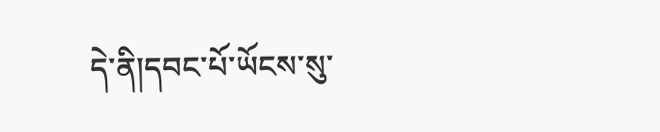དེ་ནི།དབང་པོ་ཡོངས་སུ་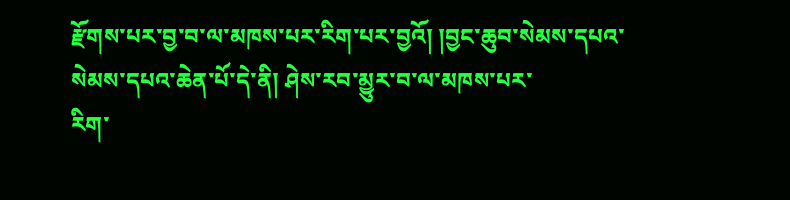རྫོགས་པར་བྱ་བ་ལ་མཁས་པར་རིག་པར་བྱའོ། །བྱང་ཆུབ་སེམས་དཔའ་སེམས་དཔའ་ཆེན་པོ་དེ་ནི། ཤེས་རབ་མྱུར་བ་ལ་མཁས་པར་
རིག་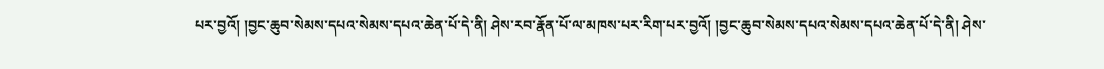པར་བྱའོ། །བྱང་ཆུབ་སེམས་དཔའ་སེམས་དཔའ་ཆེན་པོ་དེ་ནི། ཤེས་རབ་རྣོན་པོ་ལ་མཁས་པར་རིག་པར་བྱའོ། །བྱང་ཆུབ་སེམས་དཔའ་སེམས་དཔའ་ཆེན་པོ་དེ་ནི། ཤེས་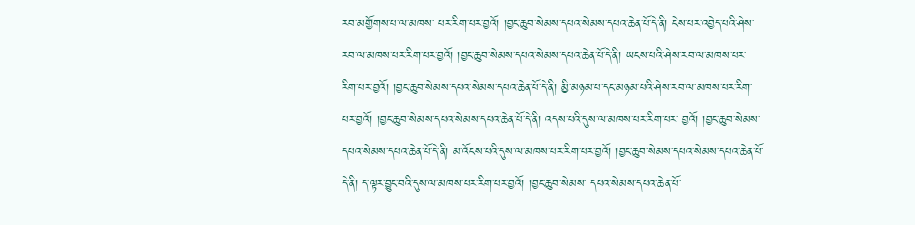རབ་མགྱོགས་པ་ལ་མཁས་ པར་རིག་པར་བྱའོ། །བྱང་ཆུབ་སེམས་དཔའ་སེམས་དཔའ་ཆེན་པོ་དེ་ནི། ངེས་པར་འབྱེད་པའི་ཤེས་རབ་ལ་མཁས་པར་རིག་པར་བྱའོ། །བྱང་ཆུབ་སེམས་དཔའ་སེམས་དཔའ་ཆེན་པོ་དེ་ནི། ཡངས་པའི་ཤེས་རབ་ལ་མཁས་པར་ རིག་པར་བྱའོ། །བྱང་ཆུབ་སེམས་དཔའ་སེམས་དཔའ་ཆེན་པོ་དེ་ནི། མྱི་མཉམ་པ་དང་མཉམ་པའི་ཤེས་རབ་ལ་མཁས་པར་རིག་པར་བྱའོ། །བྱང་ཆུབ་སེམས་དཔའ་སེམས་དཔའ་ཆེན་པོ་དེ་ནི། འདས་པའི་དུས་ལ་མཁས་པར་རིག་པར་ བྱའོ། །བྱང་ཆུབ་སེམས་དཔའ་སེམས་དཔའ་ཆེན་པོ་དེ་ནི། མ་འོངས་པའི་དུས་ལ་མཁས་པར་རིག་པར་བྱའོ། །བྱང་ཆུབ་སེམས་དཔའ་སེམས་དཔའ་ཆེན་པོ་དེ་ནི། ད་ལྟར་བྱུང་བའི་དུས་ལ་མཁས་པར་རིག་པར་བྱའོ། །བྱང་ཆུབ་སེམས་ དཔའ་སེམས་དཔའ་ཆེན་པོ་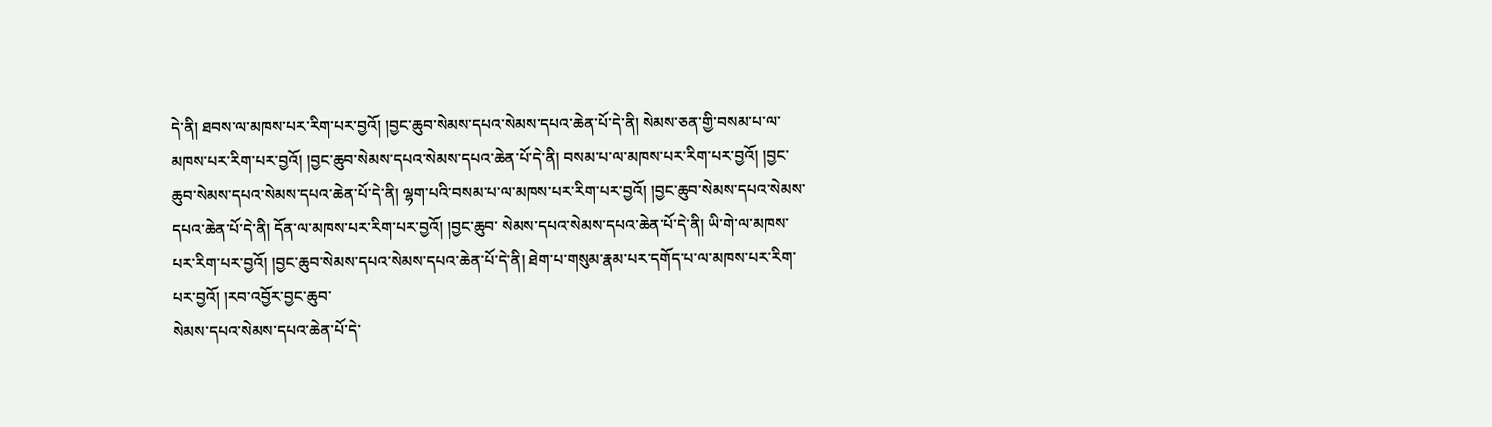དེ་ནི། ཐབས་ལ་མཁས་པར་རིག་པར་བྱའོ། །བྱང་ཆུབ་སེམས་དཔའ་སེམས་དཔའ་ཆེན་པོ་དེ་ནི། སེམས་ཅན་གྱི་བསམ་པ་ལ་མཁས་པར་རིག་པར་བྱའོ། །བྱང་ཆུབ་སེམས་དཔའ་སེམས་དཔའ་ཆེན་པོ་དེ་ནི། བསམ་པ་ལ་མཁས་པར་རིག་པར་བྱའོ། །བྱང་ཆུབ་སེམས་དཔའ་སེམས་དཔའ་ཆེན་པོ་དེ་ནི། ལྷག་པའི་བསམ་པ་ལ་མཁས་པར་རིག་པར་བྱའོ། །བྱང་ཆུབ་སེམས་དཔའ་སེམས་དཔའ་ཆེན་པོ་དེ་ནི། དོན་ལ་མཁས་པར་རིག་པར་བྱའོ། །བྱང་ཆུབ་ སེམས་དཔའ་སེམས་དཔའ་ཆེན་པོ་དེ་ནི། ཡི་གེ་ལ་མཁས་པར་རིག་པར་བྱའོ། །བྱང་ཆུབ་སེམས་དཔའ་སེམས་དཔའ་ཆེན་པོ་དེ་ནི། ཐེག་པ་གསུམ་རྣམ་པར་དགོད་པ་ལ་མཁས་པར་རིག་པར་བྱའོ། །རབ་འབྱོར་བྱང་ཆུབ་
སེམས་དཔའ་སེམས་དཔའ་ཆེན་པོ་དེ་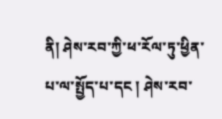ནི། ཤེས་རབ་ཀྱི་ཕ་རོལ་ཏུ་ཕྱིན་པ་ལ་སྤྱོད་པ་དང ། ཤེས་རབ་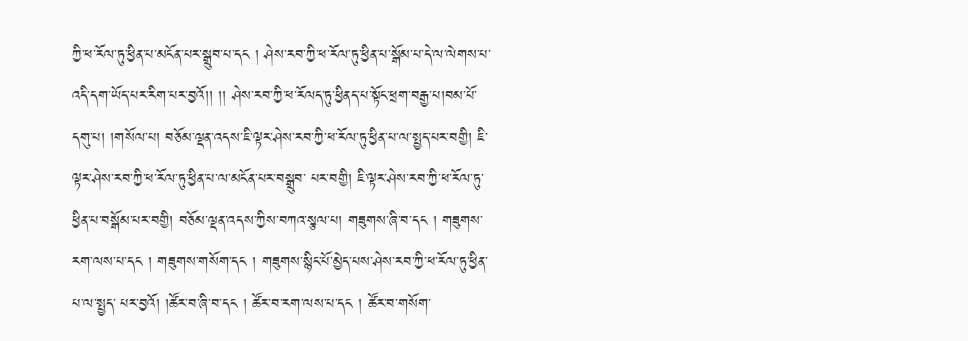ཀྱི་ཕ་རོལ་ཏུ་ཕྱིན་པ་མངོན་པར་སྒྲུབ་པ་དང ། ཤེས་རབ་ཀྱི་ཕ་རོལ་ཏུ་ཕྱིན་པ་སྒོམ་པ་དེ་ལ་ལེགས་པ་འདི་དག་ཡོད་པར་རིག་པར་བྱའོ།། །། ཤེས་རབ་ཀྱི་ཕ་རོལད་ཏུ་ཕྱིནད་པ་སྟོང་ཕྲག་བརྒྱ་པ།བམ་པོ་དགུ་པ། །གསོལ་པ། བཅོམ་ལྡན་འདས་ཇི་ལྟར་ཤེས་རབ་ཀྱི་ཕ་རོལ་ཏུ་ཕྱིན་པ་ལ་སྤྱད་པར་བགྱི། ཇི་ལྟར་ཤེས་རབ་ཀྱི་ཕ་རོལ་ཏུ་ཕྱིན་པ་ལ་མངོན་པར་བསྒྲུབ་ པར་བགྱི། ཇི་ལྟར་ཤེས་རབ་ཀྱི་ཕ་རོལ་ཏུ་ཕྱིན་པ་བསྒོམ་པར་བགྱི། བཅོམ་ལྡན་འདས་ཀྱིས་བཀའ་སྩལ་པ། གཟུགས་ཞི་བ་དང ། གཟུགས་རག་ལས་པ་དང ། གཟུགས་གསོག་དང ། གཟུགས་སྙིང་པོ་མྱེད་པས་ཤེས་རབ་ཀྱི་ཕ་རོལ་ཏུ་ཕྱིན་པ་ལ་སྤྱད་ པར་བྱའོ། །ཚོར་བ་ཞི་བ་དང ། ཚོར་བ་རག་ལས་པ་དང ། ཚོར་བ་གསོག་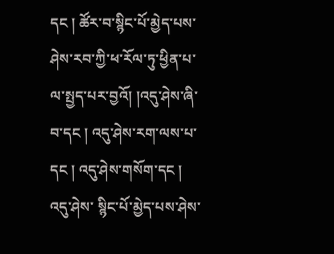དང ། ཚོར་བ་སྙིང་པོ་མྱེད་པས་ཤེས་རབ་ཀྱི་ཕ་རོལ་ཏུ་ཕྱིན་པ་ལ་སྤྱད་པར་བྱའོ། །འདུ་ཤེས་ཞི་བ་དང ། འདུ་ཤེས་རག་ལས་པ་དང ། འདུ་ཤེས་གསོག་དང ། འདུ་ཤེས་ སྙིང་པོ་མྱེད་པས་ཤེས་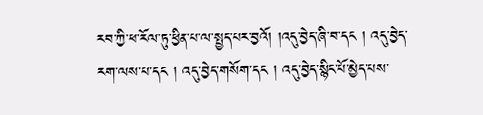རབ་ཀྱི་ཕ་རོལ་ཏུ་ཕྱིན་པ་ལ་སྤྱད་པར་བྱའོ། །འདུ་བྱེད་ཞི་བ་དང ། འདུ་བྱེད་རག་ལས་པ་དང ། འདུ་བྱེད་གསོག་དང ། འདུ་བྱེད་སྙིང་པོ་མྱེད་པས་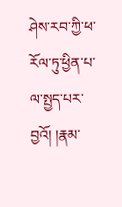ཤེས་རབ་ཀྱི་ཕ་རོལ་ཏུ་ཕྱིན་པ་ལ་སྤྱད་པར་བྱའོ། །རྣམ་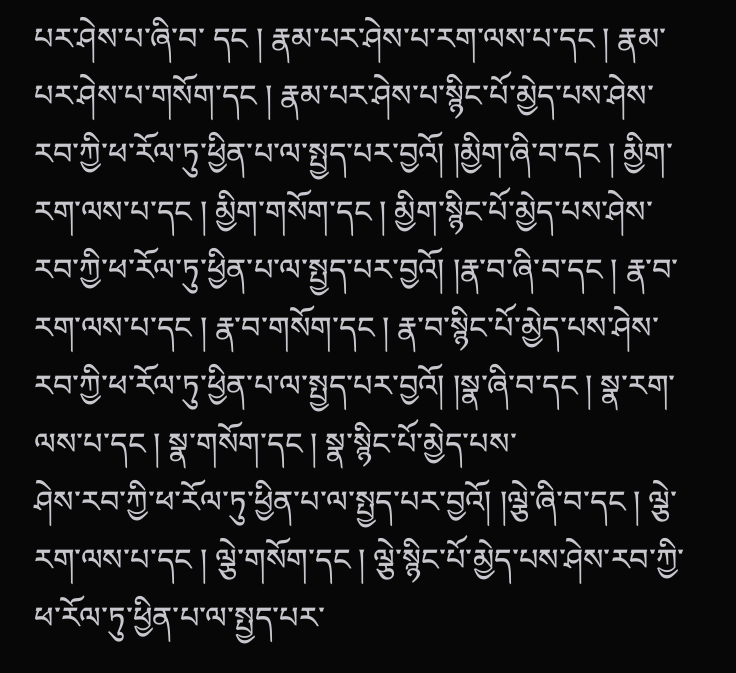པར་ཤེས་པ་ཞི་བ་ དང ། རྣམ་པར་ཤེས་པ་རག་ལས་པ་དང ། རྣམ་པར་ཤེས་པ་གསོག་དང ། རྣམ་པར་ཤེས་པ་སྙིང་པོ་མྱེད་པས་ཤེས་རབ་ཀྱི་ཕ་རོལ་ཏུ་ཕྱིན་པ་ལ་སྤྱད་པར་བྱའོ། །མྱིག་ཞི་བ་དང ། མྱིག་རག་ལས་པ་དང ། མྱིག་གསོག་དང ། མྱིག་སྙིང་པོ་མྱེད་པས་ཤེས་ རབ་ཀྱི་ཕ་རོལ་ཏུ་ཕྱིན་པ་ལ་སྤྱད་པར་བྱའོ། །རྣ་བ་ཞི་བ་དང ། རྣ་བ་རག་ལས་པ་དང ། རྣ་བ་གསོག་དང ། རྣ་བ་སྙིང་པོ་མྱེད་པས་ཤེས་རབ་ཀྱི་ཕ་རོལ་ཏུ་ཕྱིན་པ་ལ་སྤྱད་པར་བྱའོ། །སྣ་ཞི་བ་དང ། སྣ་རག་ལས་པ་དང ། སྣ་གསོག་དང ། སྣ་སྙིང་པོ་མྱེད་པས་
ཤེས་རབ་ཀྱི་ཕ་རོལ་ཏུ་ཕྱིན་པ་ལ་སྤྱད་པར་བྱའོ། །ལྕེ་ཞི་བ་དང ། ལྕེ་རག་ལས་པ་དང ། ལྕེ་གསོག་དང ། ལྕེ་སྙིང་པོ་མྱེད་པས་ཤེས་རབ་ཀྱི་ཕ་རོལ་ཏུ་ཕྱིན་པ་ལ་སྤྱད་པར་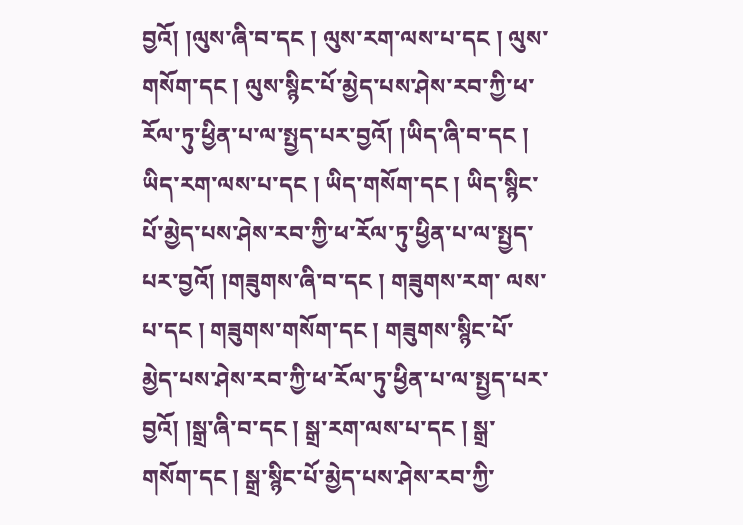བྱའོ། །ལུས་ཞི་བ་དང ། ལུས་རག་ལས་པ་དང ། ལུས་ གསོག་དང ། ལུས་སྙིང་པོ་མྱེད་པས་ཤེས་རབ་ཀྱི་ཕ་རོལ་ཏུ་ཕྱིན་པ་ལ་སྤྱད་པར་བྱའོ། །ཡིད་ཞི་བ་དང ། ཡིད་རག་ལས་པ་དང ། ཡིད་གསོག་དང ། ཡིད་སྙིང་པོ་མྱེད་པས་ཤེས་རབ་ཀྱི་ཕ་རོལ་ཏུ་ཕྱིན་པ་ལ་སྤྱད་པར་བྱའོ། །གཟུགས་ཞི་བ་དང ། གཟུགས་རག་ ལས་པ་དང ། གཟུགས་གསོག་དང ། གཟུགས་སྙིང་པོ་མྱེད་པས་ཤེས་རབ་ཀྱི་ཕ་རོལ་ཏུ་ཕྱིན་པ་ལ་སྤྱད་པར་བྱའོ། །སྒྲ་ཞི་བ་དང ། སྒྲ་རག་ལས་པ་དང ། སྒྲ་གསོག་དང ། སྒྲ་སྙིང་པོ་མྱེད་པས་ཤེས་རབ་ཀྱི་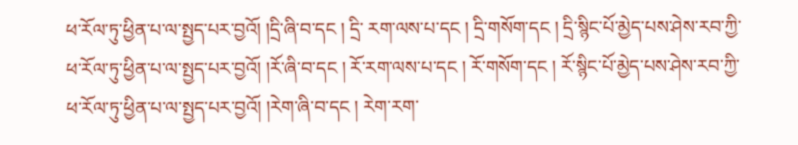ཕ་རོལ་ཏུ་ཕྱིན་པ་ལ་སྤྱད་པར་བྱའོ། །དྲི་ཞི་བ་དང ། དྲི་ རག་ལས་པ་དང ། དྲི་གསོག་དང ། དྲི་སྙིང་པོ་མྱེད་པས་ཤེས་རབ་ཀྱི་ཕ་རོལ་ཏུ་ཕྱིན་པ་ལ་སྤྱད་པར་བྱའོ། །རོ་ཞི་བ་དང ། རོ་རག་ལས་པ་དང ། རོ་གསོག་དང ། རོ་སྙིང་པོ་མྱེད་པས་ཤེས་རབ་ཀྱི་ཕ་རོལ་ཏུ་ཕྱིན་པ་ལ་སྤྱད་པར་བྱའོ། །རེག་ཞི་བ་དང ། རེག་རག་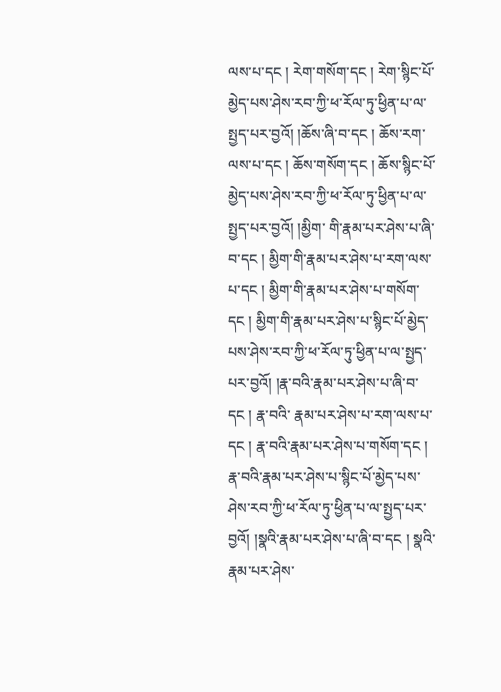ལས་པ་དང ། རེག་གསོག་དང ། རེག་སྙིང་པོ་མྱེད་པས་ཤེས་རབ་ཀྱི་ཕ་རོལ་ཏུ་ཕྱིན་པ་ལ་སྤྱད་པར་བྱའོ། །ཆོས་ཞི་བ་དང ། ཆོས་རག་ལས་པ་དང ། ཆོས་གསོག་དང ། ཆོས་སྙིང་པོ་མྱེད་པས་ཤེས་རབ་ཀྱི་ཕ་རོལ་ཏུ་ཕྱིན་པ་ལ་སྤྱད་པར་བྱའོ། །མྱིག་ གི་རྣམ་པར་ཤེས་པ་ཞི་བ་དང ། མྱིག་གི་རྣམ་པར་ཤེས་པ་རག་ལས་པ་དང ། མྱིག་གི་རྣམ་པར་ཤེས་པ་གསོག་དང ། མྱིག་གི་རྣམ་པར་ཤེས་པ་སྙིང་པོ་མྱེད་པས་ཤེས་རབ་ཀྱི་ཕ་རོལ་ཏུ་ཕྱིན་པ་ལ་སྤྱད་པར་བྱའོ། །རྣ་བའི་རྣམ་པར་ཤེས་པ་ཞི་བ་དང ། རྣ་བའི་ རྣམ་པར་ཤེས་པ་རག་ལས་པ་དང ། རྣ་བའི་རྣམ་པར་ཤེས་པ་གསོག་དང ། རྣ་བའི་རྣམ་པར་ཤེས་པ་སྙིང་པོ་མྱེད་པས་ཤེས་རབ་ཀྱི་ཕ་རོལ་ཏུ་ཕྱིན་པ་ལ་སྤྱད་པར་བྱའོ། །སྣའི་རྣམ་པར་ཤེས་པ་ཞི་བ་དང ། སྣའི་རྣམ་པར་ཤེས་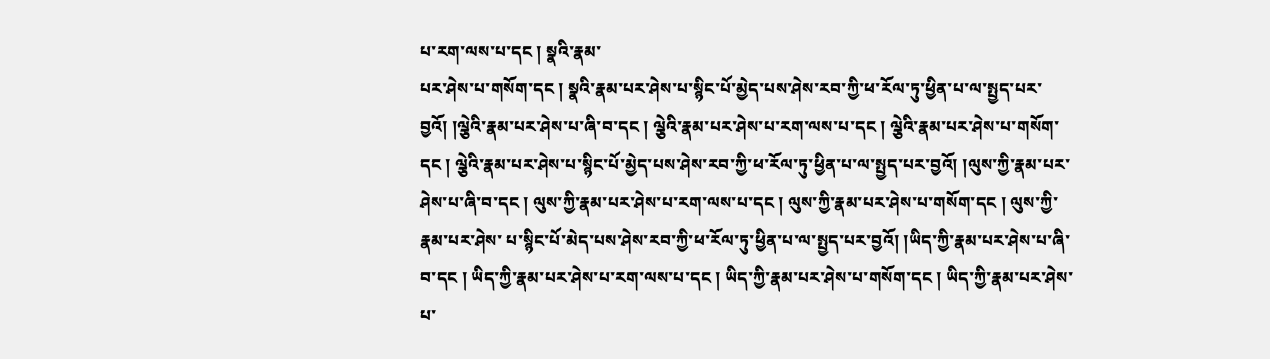པ་རག་ལས་པ་དང ། སྣའི་རྣམ་
པར་ཤེས་པ་གསོག་དང ། སྣའི་རྣམ་པར་ཤེས་པ་སྙིང་པོ་མྱེད་པས་ཤེས་རབ་ཀྱི་ཕ་རོལ་ཏུ་ཕྱིན་པ་ལ་སྤྱད་པར་བྱའོ། །ལྕེའི་རྣམ་པར་ཤེས་པ་ཞི་བ་དང ། ལྕེའི་རྣམ་པར་ཤེས་པ་རག་ལས་པ་དང ། ལྕེའི་རྣམ་པར་ཤེས་པ་གསོག་དང ། ལྕེའི་རྣམ་པར་ཤེས་པ་སྙིང་པོ་མྱེད་པས་ཤེས་རབ་ཀྱི་ཕ་རོལ་ཏུ་ཕྱིན་པ་ལ་སྤྱད་པར་བྱའོ། །ལུས་ཀྱི་རྣམ་པར་ཤེས་པ་ཞི་བ་དང ། ལུས་ཀྱི་རྣམ་པར་ཤེས་པ་རག་ལས་པ་དང ། ལུས་ཀྱི་རྣམ་པར་ཤེས་པ་གསོག་དང ། ལུས་ཀྱི་རྣམ་པར་ཤེས་ པ་སྙིང་པོ་མེད་པས་ཤེས་རབ་ཀྱི་ཕ་རོལ་ཏུ་ཕྱིན་པ་ལ་སྤྱད་པར་བྱའོ། །ཡིད་ཀྱི་རྣམ་པར་ཤེས་པ་ཞི་བ་དང ། ཡིད་ཀྱི་རྣམ་པར་ཤེས་པ་རག་ལས་པ་དང ། ཡིད་ཀྱི་རྣམ་པར་ཤེས་པ་གསོག་དང ། ཡིད་ཀྱི་རྣམ་པར་ཤེས་པ་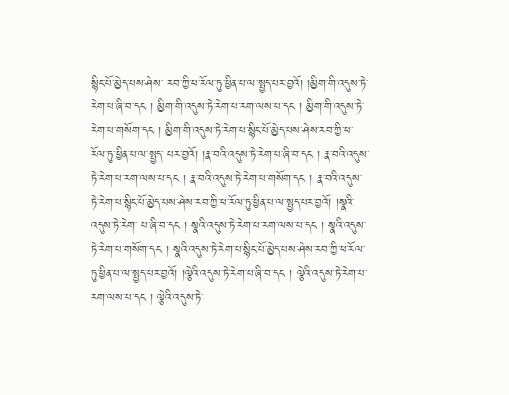སྙིང་པོ་མྱེད་པས་ཤེས་ རབ་ཀྱི་ཕ་རོལ་ཏུ་ཕྱིན་པ་ལ་སྤྱད་པར་བྱའོ། །མྱིག་གི་འདུས་ཏེ་རེག་པ་ཞི་བ་དང ། མྱིག་གི་འདུས་ཏེ་རེག་པ་རག་ལས་པ་དང ། མྱིག་གི་འདུས་ཏེ་རེག་པ་གསོག་དང ། མྱིག་གི་འདུས་ཏེ་རེག་པ་སྙིང་པོ་མྱེད་པས་ཤེས་རབ་ཀྱི་ཕ་རོལ་ཏུ་ཕྱིན་པ་ལ་སྤྱད་ པར་བྱའོ། །རྣ་བའི་འདུས་ཏེ་རེག་པ་ཞི་བ་དང ། རྣ་བའི་འདུས་ཏེ་རེག་པ་རག་ལས་པ་དང ། རྣ་བའི་འདུས་ཏེ་རེག་པ་གསོག་དང ། རྣ་བའི་འདུས་ཏེ་རེག་པ་སྙིང་པོ་མྱེད་པས་ཤེས་རབ་ཀྱི་ཕ་རོལ་ཏུ་ཕྱིན་པ་ལ་སྤྱད་པར་བྱའོ། །སྣའི་འདུས་ཏེ་རེག་ པ་ཞི་བ་དང ། སྣའི་འདུས་ཏེ་རེག་པ་རག་ལས་པ་དང ། སྣའི་འདུས་ཏེ་རེག་པ་གསོག་དང ། སྣའི་འདུས་ཏེ་རེག་པ་སྙིང་པོ་མྱེད་པས་ཤེས་རབ་ཀྱི་ཕ་རོལ་ཏུ་ཕྱིན་པ་ལ་སྤྱད་པར་བྱའོ། །ལྕེའི་འདུས་ཏེ་རེག་པ་ཞི་བ་དང ། ལྕེའི་འདུས་ཏེ་རེག་པ་ རག་ལས་པ་དང ། ལྕེའི་འདུས་ཏེ་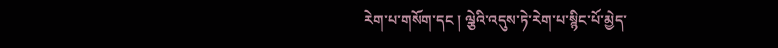རེག་པ་གསོག་དང ། ལྕེའི་འདུས་ཏེ་རེག་པ་སྙིང་པོ་མྱེད་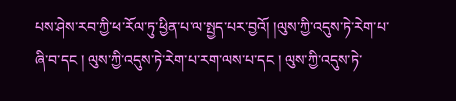པས་ཤེས་རབ་ཀྱི་ཕ་རོལ་ཏུ་ཕྱིན་པ་ལ་སྤྱད་པར་བྱའོ། །ལུས་ཀྱི་འདུས་ཏེ་རེག་པ་ཞི་བ་དང ། ལུས་ཀྱི་འདུས་ཏེ་རེག་པ་རག་ལས་པ་དང ། ལུས་ཀྱི་འདུས་ཏེ་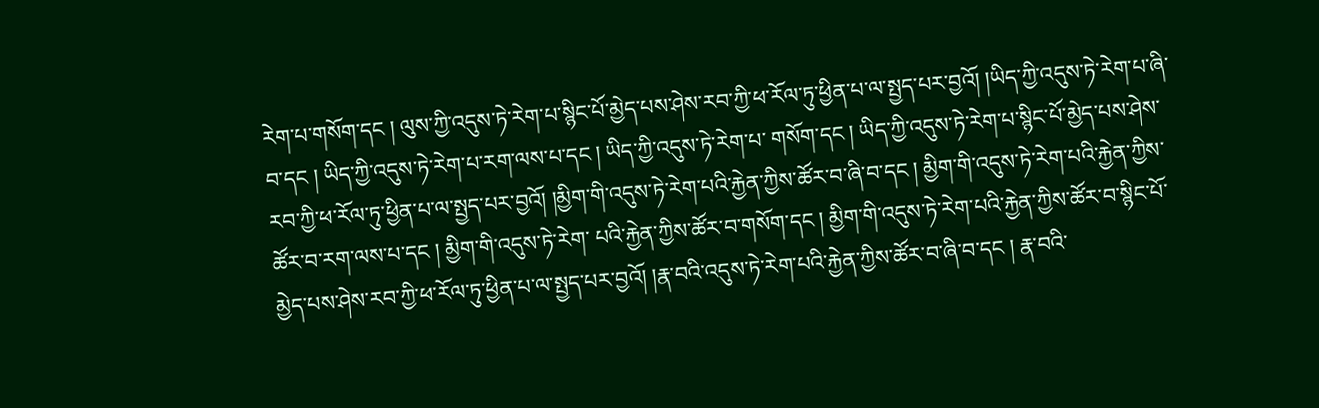རེག་པ་གསོག་དང ། ལུས་ཀྱི་འདུས་ཏེ་རེག་པ་སྙིང་པོ་མྱེད་པས་ཤེས་རབ་ཀྱི་ཕ་རོལ་ཏུ་ཕྱིན་པ་ལ་སྤྱད་པར་བྱའོ། །ཡིད་ཀྱི་འདུས་ཏེ་རེག་པ་ཞི་བ་དང ། ཡིད་ཀྱི་འདུས་ཏེ་རེག་པ་རག་ལས་པ་དང ། ཡིད་ཀྱི་འདུས་ཏེ་རེག་པ་ གསོག་དང ། ཡིད་ཀྱི་འདུས་ཏེ་རེག་པ་སྙིང་པོ་མྱེད་པས་ཤེས་རབ་ཀྱི་ཕ་རོལ་ཏུ་ཕྱིན་པ་ལ་སྤྱད་པར་བྱའོ། །མྱིག་གི་འདུས་ཏེ་རེག་པའི་རྐྱེན་ཀྱིས་ཚོར་བ་ཞི་བ་དང ། མྱིག་གི་འདུས་ཏེ་རེག་པའི་རྐྱེན་ཀྱིས་ཚོར་བ་རག་ལས་པ་དང ། མྱིག་གི་འདུས་ཏེ་རེག་ པའི་རྐྱེན་ཀྱིས་ཚོར་བ་གསོག་དང ། མྱིག་གི་འདུས་ཏེ་རེག་པའི་རྐྱེན་ཀྱིས་ཚོར་བ་སྙིང་པོ་མྱེད་པས་ཤེས་རབ་ཀྱི་ཕ་རོལ་ཏུ་ཕྱིན་པ་ལ་སྤྱད་པར་བྱའོ། །རྣ་བའི་འདུས་ཏེ་རེག་པའི་རྐྱེན་ཀྱིས་ཚོར་བ་ཞི་བ་དང ། རྣ་བའི་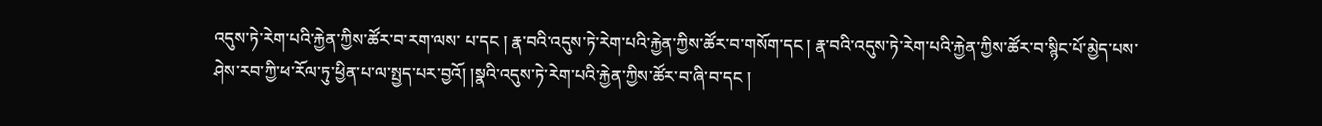འདུས་ཏེ་རེག་པའི་རྐྱེན་ཀྱིས་ཚོར་བ་རག་ལས་ པ་དང ། རྣ་བའི་འདུས་ཏེ་རེག་པའི་རྐྱེན་ཀྱིས་ཚོར་བ་གསོག་དང ། རྣ་བའི་འདུས་ཏེ་རེག་པའི་རྐྱེན་ཀྱིས་ཚོར་བ་སྙིང་པོ་མྱེད་པས་ཤེས་རབ་ཀྱི་ཕ་རོལ་ཏུ་ཕྱིན་པ་ལ་སྤྱད་པར་བྱའོ། །སྣའི་འདུས་ཏེ་རེག་པའི་རྐྱེན་ཀྱིས་ཚོར་བ་ཞི་བ་དང །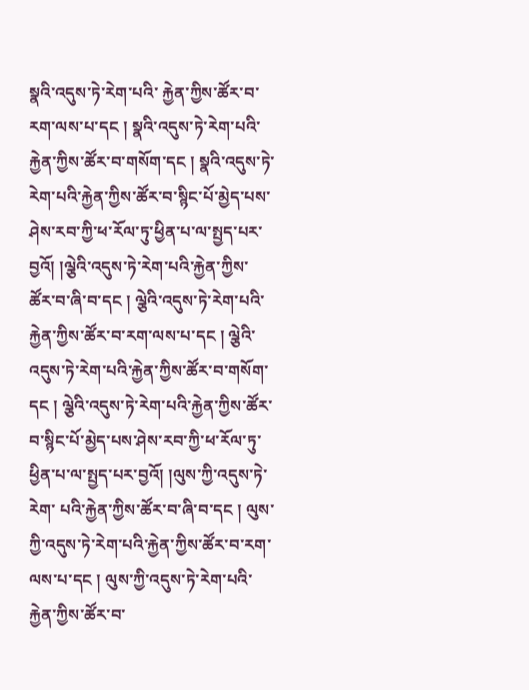སྣའི་འདུས་ཏེ་རེག་པའི་ རྐྱེན་ཀྱིས་ཚོར་བ་རག་ལས་པ་དང ། སྣའི་འདུས་ཏེ་རེག་པའི་རྐྱེན་ཀྱིས་ཚོར་བ་གསོག་དང ། སྣའི་འདུས་ཏེ་རེག་པའི་རྐྱེན་ཀྱིས་ཚོར་བ་སྙིང་པོ་མྱེད་པས་ཤེས་རབ་ཀྱི་ཕ་རོལ་ཏུ་ཕྱིན་པ་ལ་སྤྱད་པར་བྱའོ། །ལྕེའི་འདུས་ཏེ་རེག་པའི་རྐྱེན་ཀྱིས་ཚོར་བ་ཞི་བ་དང ། ལྕེའི་འདུས་ཏེ་རེག་པའི་རྐྱེན་ཀྱིས་ཚོར་བ་རག་ལས་པ་དང ། ལྕེའི་འདུས་ཏེ་རེག་པའི་རྐྱེན་ཀྱིས་ཚོར་བ་གསོག་དང ། ལྕེའི་འདུས་ཏེ་རེག་པའི་རྐྱེན་ཀྱིས་ཚོར་བ་སྙིང་པོ་མྱེད་པས་ཤེས་རབ་ཀྱི་ཕ་རོལ་ཏུ་ཕྱིན་པ་ལ་སྤྱད་པར་བྱའོ། །ལུས་ཀྱི་འདུས་ཏེ་རེག་ པའི་རྐྱེན་ཀྱིས་ཚོར་བ་ཞི་བ་དང ། ལུས་ཀྱི་འདུས་ཏེ་རེག་པའི་རྐྱེན་ཀྱིས་ཚོར་བ་རག་ལས་པ་དང ། ལུས་ཀྱི་འདུས་ཏེ་རེག་པའི་རྐྱེན་ཀྱིས་ཚོར་བ་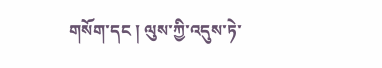གསོག་དང ། ལུས་ཀྱི་འདུས་ཏེ་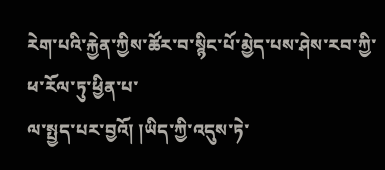རེག་པའི་རྐྱེན་ཀྱིས་ཚོར་བ་སྙིང་པོ་མྱེད་པས་ཤེས་རབ་ཀྱི་ཕ་རོལ་ཏུ་ཕྱིན་པ་
ལ་སྤྱད་པར་བྱའོ། །ཡིད་ཀྱི་འདུས་ཏེ་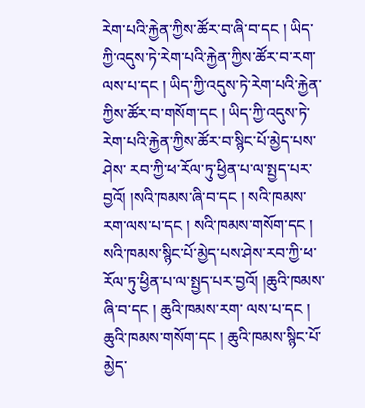རེག་པའི་རྐྱེན་ཀྱིས་ཚོར་བ་ཞི་བ་དང ། ཡིད་ཀྱི་འདུས་ཏེ་རེག་པའི་རྐྱེན་ཀྱིས་ཚོར་བ་རག་ལས་པ་དང ། ཡིད་ཀྱི་འདུས་ཏེ་རེག་པའི་རྐྱེན་ཀྱིས་ཚོར་བ་གསོག་དང ། ཡིད་ཀྱི་འདུས་ཏེ་རེག་པའི་རྐྱེན་ཀྱིས་ཚོར་བ་སྙིང་པོ་མྱེད་པས་ཤེས་ རབ་ཀྱི་ཕ་རོལ་ཏུ་ཕྱིན་པ་ལ་སྤྱད་པར་བྱའོ། །སའི་ཁམས་ཞི་བ་དང ། སའི་ཁམས་རག་ལས་པ་དང ། སའི་ཁམས་གསོག་དང ། སའི་ཁམས་སྙིང་པོ་མྱེད་པས་ཤེས་རབ་ཀྱི་ཕ་རོལ་ཏུ་ཕྱིན་པ་ལ་སྤྱད་པར་བྱའོ། །ཆུའི་ཁམས་ཞི་བ་དང ། ཆུའི་ཁམས་རག་ ལས་པ་དང ། ཆུའི་ཁམས་གསོག་དང ། ཆུའི་ཁམས་སྙིང་པོ་མྱེད་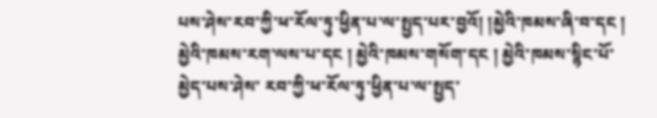པས་ཤེས་རབ་ཀྱི་ཕ་རོལ་ཏུ་ཕྱིན་པ་ལ་སྤྱད་པར་བྱའོ། །མྱེའི་ཁམས་ཞི་བ་དང ། མྱེའི་ཁམས་རག་ལས་པ་དང ། མྱེའི་ཁམས་གསོག་དང ། མྱེའི་ཁམས་སྙིང་པོ་མྱེད་པས་ཤེས་ རབ་ཀྱི་ཕ་རོལ་ཏུ་ཕྱིན་པ་ལ་སྤྱད་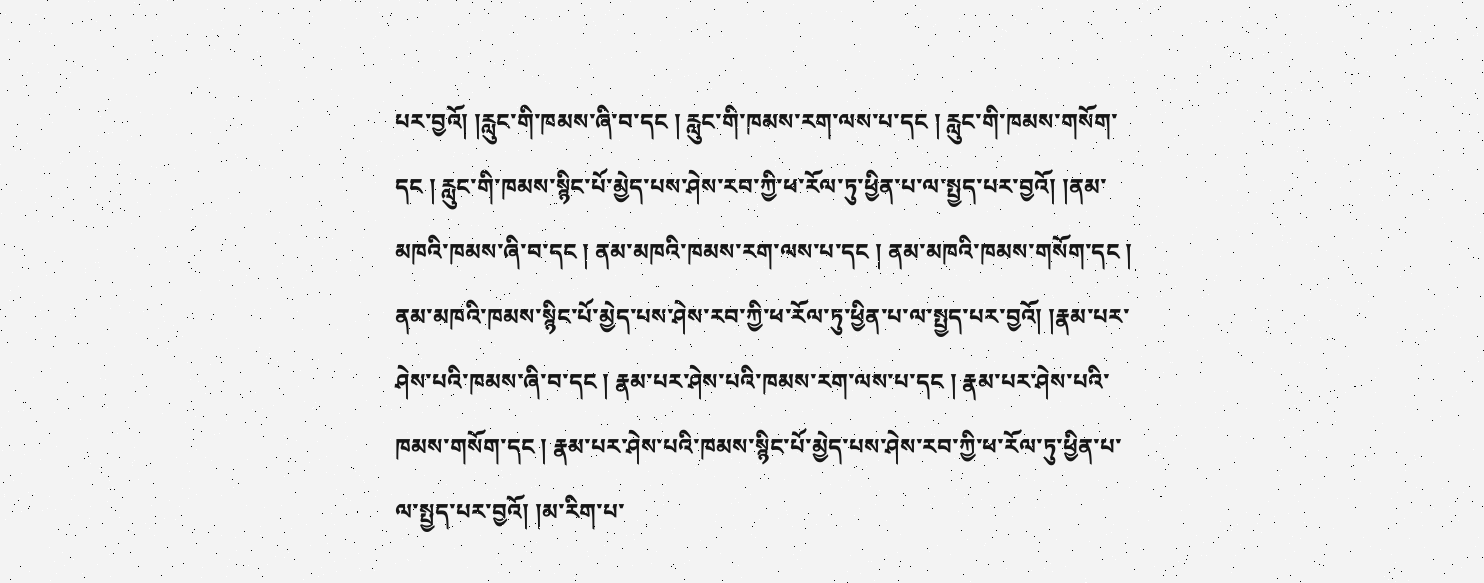པར་བྱའོ། །རླུང་གི་ཁམས་ཞི་བ་དང ། རླུང་གི་ཁམས་རག་ལས་པ་དང ། རླུང་གི་ཁམས་གསོག་དང ། རླུང་གི་ཁམས་སྙིང་པོ་མྱེད་པས་ཤེས་རབ་ཀྱི་ཕ་རོལ་ཏུ་ཕྱིན་པ་ལ་སྤྱད་པར་བྱའོ། །ནམ་མཁའི་ཁམས་ཞི་བ་དང ། ནམ་མཁའི་ཁམས་རག་ལས་པ་དང ། ནམ་མཁའི་ཁམས་གསོག་དང ། ནམ་མཁའི་ཁམས་སྙིང་པོ་མྱེད་པས་ཤེས་རབ་ཀྱི་ཕ་རོལ་ཏུ་ཕྱིན་པ་ལ་སྤྱད་པར་བྱའོ། །རྣམ་པར་ཤེས་པའི་ཁམས་ཞི་བ་དང ། རྣམ་པར་ཤེས་པའི་ཁམས་རག་ལས་པ་དང ། རྣམ་པར་ཤེས་པའི་ཁམས་གསོག་དང ། རྣམ་པར་ཤེས་པའི་ཁམས་སྙིང་པོ་མྱེད་པས་ཤེས་རབ་ཀྱི་ཕ་རོལ་ཏུ་ཕྱིན་པ་ལ་སྤྱད་པར་བྱའོ། །མ་རིག་པ་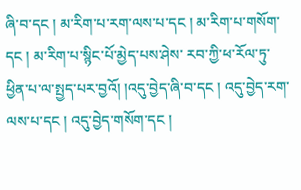ཞི་བ་དང ། མ་རིག་པ་རག་ལས་པ་དང ། མ་རིག་པ་གསོག་དང ། མ་རིག་པ་སྙིང་པོ་མྱེད་པས་ཤེས་ རབ་ཀྱི་ཕ་རོལ་ཏུ་ཕྱིན་པ་ལ་སྤྱད་པར་བྱའོ། །འདུ་བྱེད་ཞི་བ་དང ། འདུ་བྱེད་རག་ལས་པ་དང ། འདུ་བྱེད་གསོག་དང །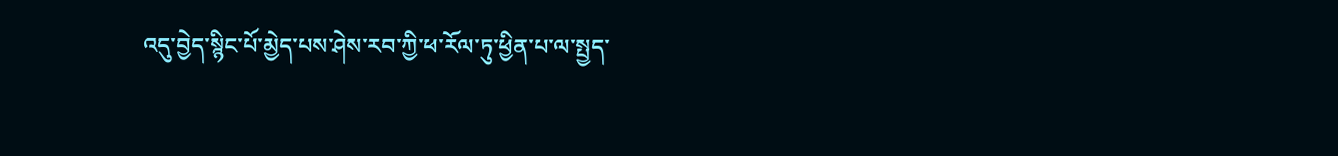འདུ་བྱེད་སྙིང་པོ་མྱེད་པས་ཤེས་རབ་ཀྱི་ཕ་རོལ་ཏུ་ཕྱིན་པ་ལ་སྤྱད་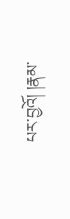པར་བྱའོ། །རྣམ་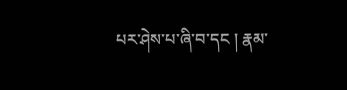པར་ཤེས་པ་ཞི་བ་དང ། རྣམ་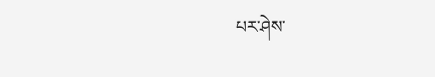པར་ཤེས་